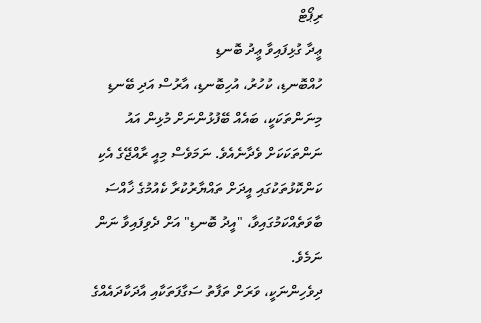ރިޕޯޓް
ޢީދާ ގުޅިފައިވާ ޢީދު ބޮނޑި
ހުއްބޮނޑި، ކުހުރު، އުހިބޮނޑި، އާރުސް އަދި ބޭނޑި މިނަންތަކަކީ، ބައެއް ބޭފުޅުންނަށް މުޅިން އައު ނަންތަކަކަށް ވެދާނެއެވެ. ނަމަވެސް މިއީ ރާއްޖޭގެ އެކި ކަންކޮޅުތަކުގައި އީދަށް ތައްޔާރުކުރާ ކެއުމުގެ ޚާއްސަ ބާވަތެއްކަމުގައިވާ، "އީދު ބޮނޑި" އަށް ދެވިފައިވާ ނަން ނަމެވެ.
ދިވެހިންނަކީ، ވަރަށް ތަފާތު ސަގާފަތަކާއި އާދަކާދައެއްގެ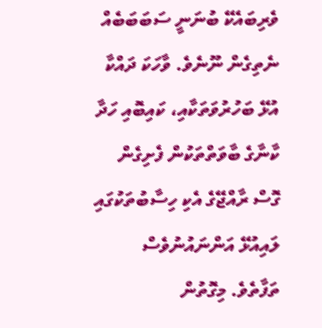ވެރިބައެކޭ ބުނަނީ ސަބަބަބެއް ނެތިގެން ނޫނެވެ. ވާހަކަ ދައްކާ އުޅޭ ބަހުރުވަތަކާއި، ކައިބޮއި ހަދާ ކާނާގެ ބާވަތްތަކުން ފެށިގެން ގޮސް ރާއްޖޭގެ އެކި ހިސާބުތަކުގައި ލައިއުޅޭ އަންނައުނުވެސް ތަފާތެވެ. މިގޮތުން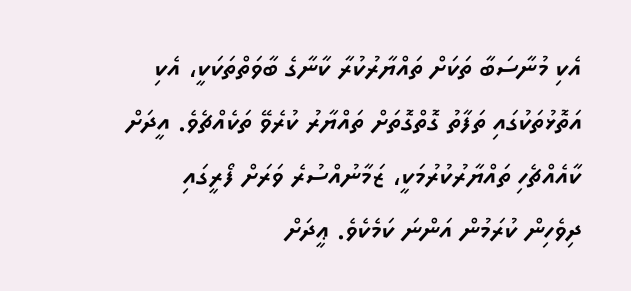އެކި މުނާސަބާ ތަކަށް ތައްޔާރުކުރާ ކާނާގެ ބާވަތްތަކަކީ، އެކި އަތޮޅުތަކުގައި ތަފާތު ގޮތްގޮތަށް ތައްޔާރު ކުރެވޭ ތަކެއްޗެވެ. އީދަށް ކާއެއްޗެހި ތައްޔާރުކުރުމަކީ، ޒަމާނުއްސުރެ ވަރަށް ފޯރީގައި ދިވެހިން ކުރަމުން އަންނަ ކަމެކެވެ. ޢީދަށް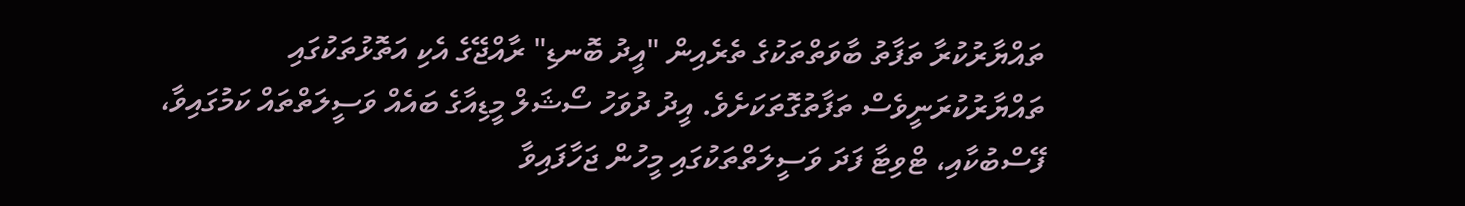ތައްޔާރުކުރާ ތަފާތު ބާވަތްތަކުގެ ތެރެއިން "އީދު ބޮނޑި" ރާއްޖޭގެ އެކި އަތޮޅުތަކުގައި ތައްޔާރުކުރަނީވެސް ތަފާތުގޮތަކަށެވެ. އީދު ދުވަހު ސޯޝަލް މީޑިއާގެ ބައެއް ވަސީލަތްތައް ކަމުގައިވާ، ފޭސްބުކާއި، ޓްވިޓާ ފަދަ ވަސީލަތްތަކުގައި މީހުން ޖަހާފައިވާ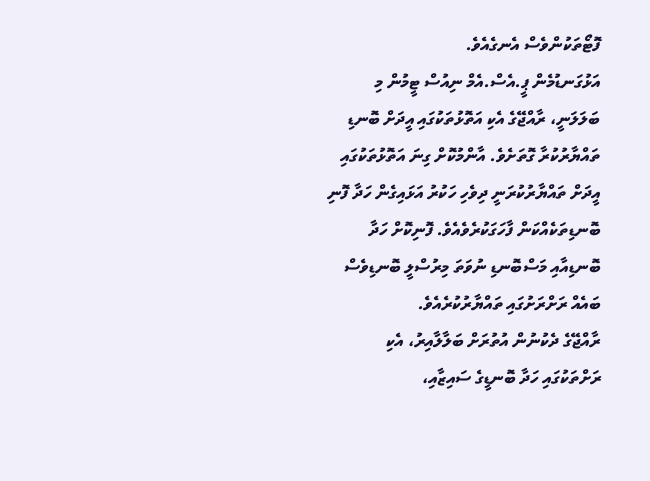ފޮޓޯތަކުންވެސް އެނގެއެވެ.
އަޅުގަނޑުމެން ޕީ.އެސް.އެމް ނިއުސް ޓީމުން މި ބަލަލަނީ، ރާއްޖޭގެ އެކި އަތޮޅުތަކުގައި އީދަށް ބޮނޑި ތައްޔާރުކުރާ ގޮތަށެވެ. އާންމުކޮށް ގިނަ އަތޮޅުތަކުގައި އީދަށް ތައްޔާރުކުރަނީ ދިވެހި ހަކުރު އަޅައިގެން ހަދާ ފޮނި ބޮނޑިތަކެއްކަން ފާހަގަކުރެވެއެވެ. ފޮނިކޮށް ހަދާ ބޮނޑިއާއި މަސްބޮނޑި ނުވަތަ މިރުސްލީ ބޮނޑިވެސް ބައެއް ރަށްރަށުގައި ތައްޔާރުކުރެއެވެ.
ރާއްޖޭގެ ދެކުނުން އުތުރަށް ބަލާލާއިރު، އެކި ރަށްތަކުގައި ހަދާ ބޮނޑީގެ ސައިޒާއި،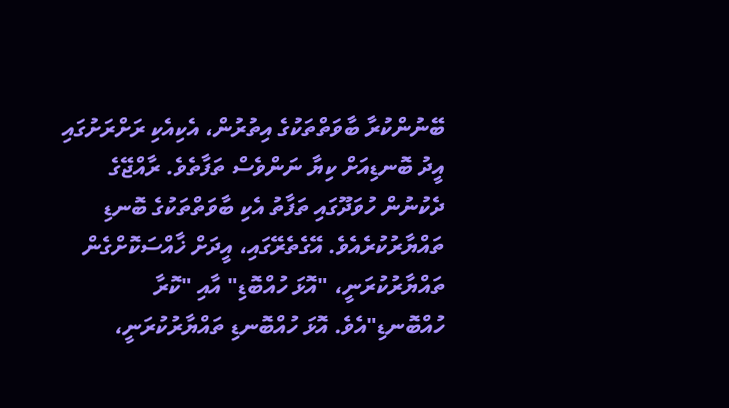ބޭނުންކުރާ ބާވަތްތަކުގެ އިތުރުން، އެކިއެކި ރަށްރަށުގައި އީދު ބޮނޑިއަށް ކިޔާ ނަންވެސް ތަފާތެވެ. ރާއްޖޭގެ ދެކުނުން ހުވަދޫގައި ތަފާތު އެކި ބާވަތްތަކުގެ ބޮނޑި ތައްޔާރުކުރެއެވެ. އޭގެތެރޭގައި، އީދަށް ޚާއްސަކޮށްގެން ތައްޔާރުކުރަނީ، "އޮޅަ ހުއްބޮޑި" އާއި "ކޮރާ ހުއްބޮނޑި"އެވެ. އޮޅަ ހުއްބޮނޑި ތައްޔާރުކުރަނީ،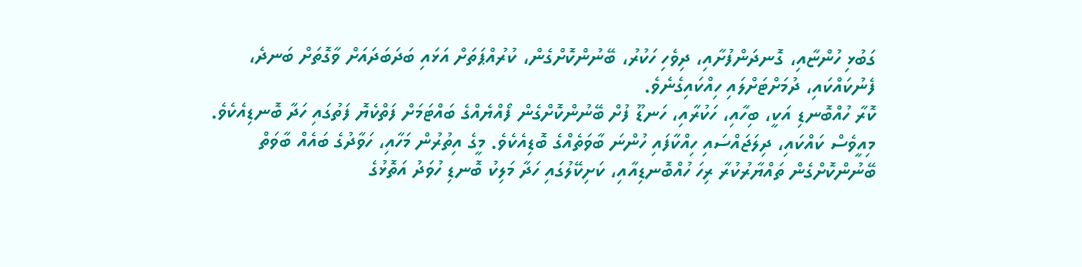ގަބުޅި ހުންޏާއި، ގޮނދަންފުށާއި، ދިވެހި ހަކުރު، ބޭނުންކޮށްގެން، ކުރުއްޕަތަށް އަޅައި ބަދަބަދައަށް ވާގޮތަށް ބަނދެ، ފެނުކައްކައި، ދުމަށްޓަށްލައި ހިއްކައިގެނެވެ.
ކޮރާ ހުއްބޮނޑި އަކީ، ބިހާއި، ހަކުރާއި، ހަނޑޫ ފުށް ބޭނުންކޮށްގެން ފޯއްޔެއްގެ ބައްޓަމަށް ފަތްކެޔޮ ފަތުގައި ހަދާ ބޮނޑިއެކެވެ. މިއީވެސް ކައްކައި، ދިލަޖައްސައި ހިއްކާފައި ހުންނަ ބާވަތެއްގެ ބޮޑިއެކެވެ. މީގެ އިތުރުން މަހާއި، ހަވާދުގެ ބައެއް ބާވަތް ބޭނުންކޮށްގެން ތައްޔާރުކުރާ ރިހަ ހުއްބޮނޑިއާއި، ކަށިކޭލުގައި ހަދާ މަލިކު ބޮނޑި ހުވަދު އަތޮޅުގެ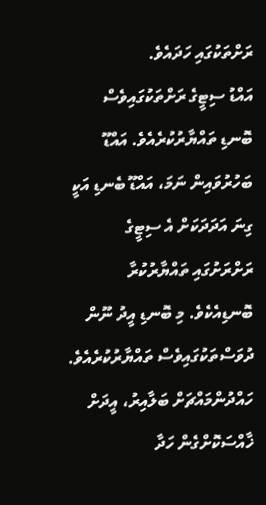ރަށްތަކުގައި ހަދައެވެ.
އައްޑު ސިޓީގެ ރަށްތަކުގައިވެސް  ބޮނޑި ތައްޔާރުކުރެއެވެ. އައްޑޫ ބަހުރުވައިން ނަމަ، އައްޑޫ ބެނޑި އަކީ ގިނަ އަދަދަކަށް އެ ސިޓީގެ ރަށްރަށުގައި ތައްޔާރުކުރާ ބޮނޑިއެކެވެ. މި ބޮނޑި އީދު ނޫން ދުވަސްތަކުގައިވެސް ތައްޔާރުކުރެއެވެ.
ހައްދުންމައްޗަށް ބަލާއިރު، އީދަށް ޚާއްސަކޮށްގެން ހަދާ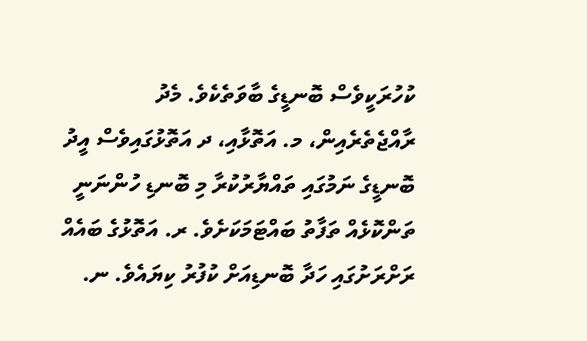ކުހުރަކީވެސް ބޮނޑީގެ ބާވަތެކެވެ. މެދު ރާއްޖެތެރެއިން، މ. އަތޮޅާއި، ދ އަތޮޅުގައިވެސް އީދު ބޮނޑީގެ ނަމުގައި ތައްޔާރުކުރާ މި ބޮނޑި ހުންނަނީ ތަންކޮޅެއް ތަފާތު ބައްޓަމަކަށެވެ. ރ. އަތޮޅުގެ ބައެއް ރަށްރަށުގައި ހަދާ ބޮނޑިއަށް ކުފުރު ކިޔައެވެ. ނ.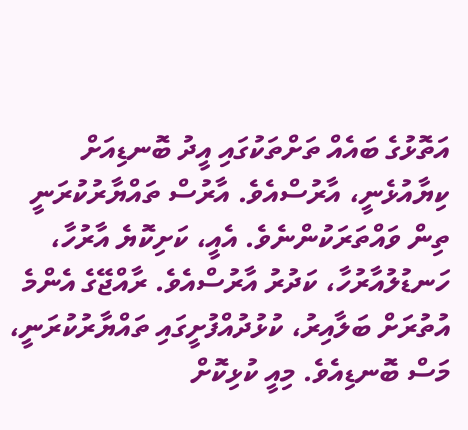އަތޮޅުގެ ބައެއް ތަށްތަކުގައި އީދު ބޮނޑިއަށް ކިޔާއުޅެނީ، އާރުސްއެވެ. އާރުސް ތައްޔާރުކުރަނީ ތިން ވައްތަރަކުންނެވެ. އެއީ، ކަށިކޮޔެ އާރުހާ، ހަނޑުލުއާރުހާ، ކަދުރު އާރުސްއެވެ. ރާއްޖޭގެ އެންމެ އުތުރަށް ބަލާއިރު، ކުޅުދުއްފުށީގައި ތައްޔާރުކުރަނީ، މަސް ބޮނޑިއެވެ. މިއީ ކުޅިކޮށް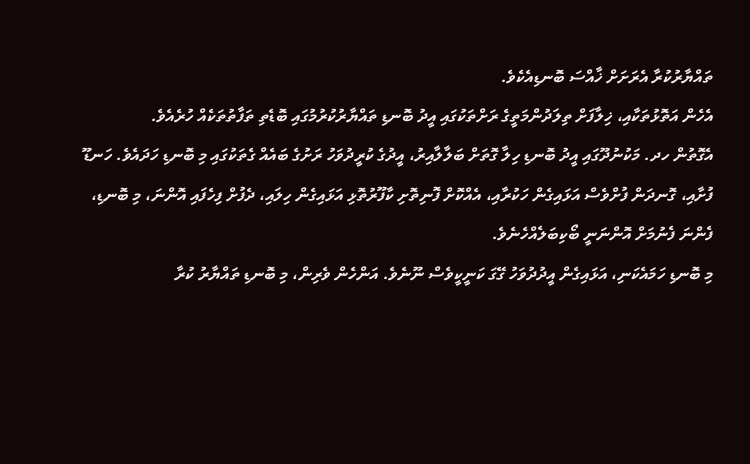ތައްޔާރުކުރާ އެރަށަށް ޚާއްސަ ބޮނޑިއެކެވެ.
އެހެން އަތޮޅުތަކާއި، ޚިލާފަށް ތިލަދުންމަތީގެ ރަށްތަކުގައި އީދު ބޮނޑި ތައްޔާރުކުރުމުގައި ބޮޑެތި ތަފާތުތަކެއް ހުރެއެވެ.
އެގޮތުން ހދ. މަކުނުދޫގައި އީދު ބޮނޑި ހިލާ ގޮތަށް ބަލާލާއިރު، އީދުގެ ކުރީދުވަހު ރަށުގެ ބައެއް ގެތަކުގައި މި ބޮނޑި ހަދައެވެ. ހަނޑޫ ފުށާއި، ގޮނދަން ފުށްވެސް އަޅައިގެން ހަކުރާއި، އެއްކޮށް ފޮނިތޮށި ކާފޫރުތޮޅި އަޅައިގެން ހިލައި، ދެފުށް ފިހެފައި އޮންނަ، މި ބޮނޑި، ފެންނަ ފެނުމަށް އޮންނަނީ ބޯކިބަލެއްހެނެވެ.
މި ބޮނޑި ހަމައެކަނި، އަޅައިގެން އީދުދުވަހު ގޭގަ ކަނީކީވެސް ނޫނެވެ. އަންހެން ވެރިން، މި ބޮނޑި ތައްޔާރު ކުރާ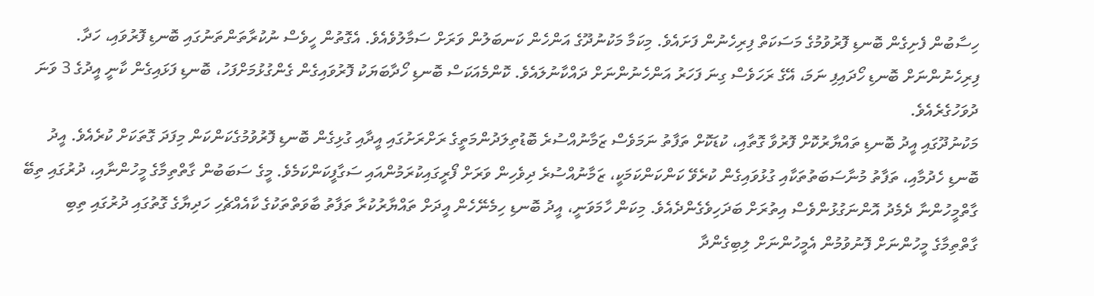ހިސާބުން ފެށިގެން ބޮނޑި ފޮރުވުމުގެ މަސަކަތް ފިރިހެނުން ފަށައެވެ. މިކަމާ މަކުނުދޫގެ އަންހެން ކަނބަލުން ވަރަށް ސަމާލުވެއެވެ. އެގޮތުން ހީވެސް ނުކުރާތަންތަނުގައި ބޮނޑި ފޮރުވައި، ހަދާ. ފިރިހެނުންނަށް ބޮނޑި ހޯދައިފި ނަމަ، އޭގެ ރަހަވެސް ގިނަ ފަހަރު އަންހެނުންނަށް ދައްކާނުލައެވެ. ކޮންމެއަކަސް ބޮނޑި ހޯދާބަޔަކު ފޮރުވައިގެން ގެންގުޅުމަށްފަހު، ބޮނޑި ފަޅައިގެން ކާނީ އީދުގެ 3 ވަނަ ދުވަހުގެރެއެވެ.
މަކުނުދޫގައި އީދު ބޮނޑި ތައްޔާރުކޮށް ފޮރުވާ ގޮތާއި، ކުޑަކޮށް ތަފާތު ނަމަވެސް ޒަމާނުއްސުރެ ބޮޑުތިލަދުންމަތީގެ ރަށްރަށުގައި އީދާއި ގުޅިގެން ބޮނޑި ފޮރުވުމުގެކަންކަން މިފަދަ ގޮތަކަށް ކުރެއެވެ. އީދު ބޮނޑި ހެދުމާއި، ތަފާތު މުނާސަބަތުތަކާއި ގުޅުވައިގެން ކުރެވޭ ކަންކަންކަމަކީ، ޒަމާނުއްސުރެ ދިވެހިން ވަރަށް ފޯރީގައިކުރަމުންއައި ސަގާފީކަންކަމެވެ. މީގެ ސަބަބުން ގާތްތިމާގެ މީހުންނާއި، ދުރުގައި ތިބޭ ގާތްމީހުންނާ ދެމެދު އޮންނަގުޅުންވެސް އިތުރަށް ބަދަހިވެގެންދެއެވެ. މިކަން ހާމަވަނީ، އީދު ބޮނޑި ހިމެނޭހެން އީދަށް ތައްޔާރުކުރާ ތަފާތު ބާވަތްތަކުގެ ކާއެއްޗެހި ހަދިޔާގެ ގޮތުގައި ދުރުގައި ތިބި ގާތްތިމާގެ މީހުންނަށް ފޮނުވުމުން އެމީހުންނަށް ލިބިގެންދާ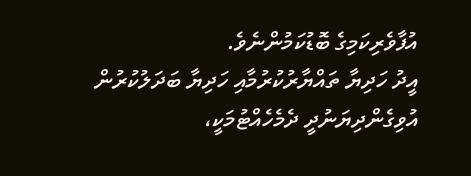އުފާވެރިކަމިގެ ބޮޑުކަމުންނެވެ.
އީދު ހަދިޔާ ތައްޔާރުކުރުމާއި ހަދިޔާ ބަދަލުކުރުން އުވިގެންދިޔަނުދީ ދެމެހެއްޓުމަކީ،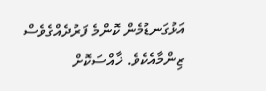އަޅުގަނޑުމެން ކޮންމެ ފަރުދެއްގެވެސް ޒިންމާއެކެވެ. ޚާއްސަކޮށް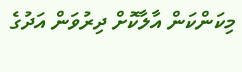މިކަންކަން އާލާކޮށް ދިރުވަން އަދުގެ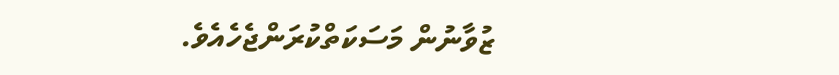ޒުވާނުން މަސަކަތްކުރަންޖެހެއެވެ.